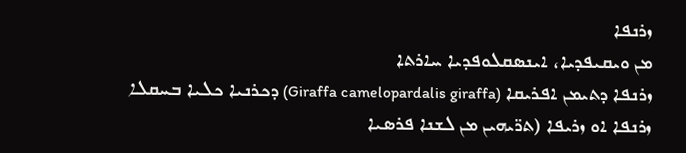ܙܪܢܦܐ
ܡܢ ܘܝܩܝܦܕܝܐ، ܐܝܢܣܩܠܘܦܕܝܐ ܚܐܪܬܐ
ܙܪܢܦܐ ܕܬܝܡܢ ܐܦܪܝܩܐ (Giraffa camelopardalis giraffa) ܕܟܪܢܝܐ ܟܠܝܐ ܒܚܩܠܐ
ܙܪܢܦܐ ܐܘ ܙܪܝܦܐ (ܬܪ̈ܝܗܝܢ ܡܢ ܠܫܢܐ ܦܪܣܝܐ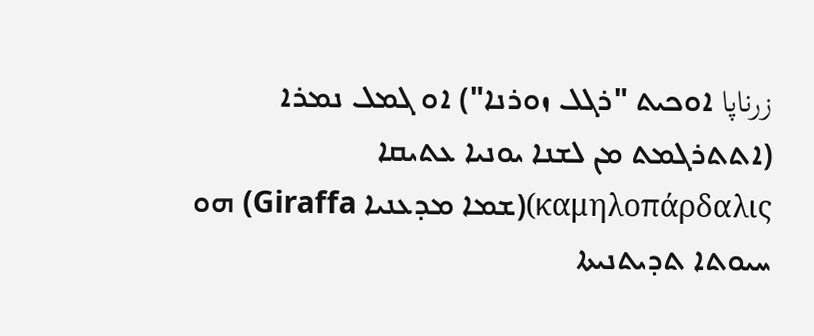زرناپا ܐܘܟܝܬ "ܪܓܠ ܙܘܪܢܐ") ܐܘ ܓܡܠ ܢܡܪܐ (ܐܬܬܪܓܡܬ ܡܢ ܠܫܢܐ ܝܘܢܝܐ ܥܬܝܩܐ καμηλοπάρδαλις)(ܫܡܐ ܡܕܥܢܝܐ Giraffa) ܗܘ ܚܝܘܬܐ ܬܕܝܬܢܝܬܐ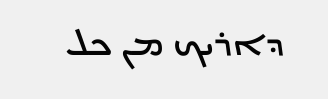ܕܐܪܝܟ ܡܢ ܟܠ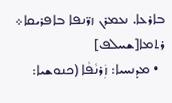ܒܐܪܥܐ. ܢܥܡܪܢ ܙܪ̈ܢܦܐ ܒܐܦܪܝܩܐ܀
ܪܬܡܐ[ܫܚܠܦ]
  • ܡܕܢܚܝܐ: ܙܲܪܢܵܦܵܐ (ܟܢܘܫܝܐ: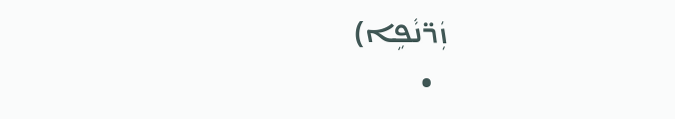ܙܲܪ̈ܢܵܦܹܐ)
  •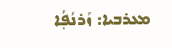ܡܥܪܒܝܐ: ܙܰܪܢܳܦ݂ܳܐ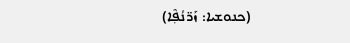(ܟܢܘܫܝܐ: ܙܰܪ̈ܢܳܦ݂ܶܐ)